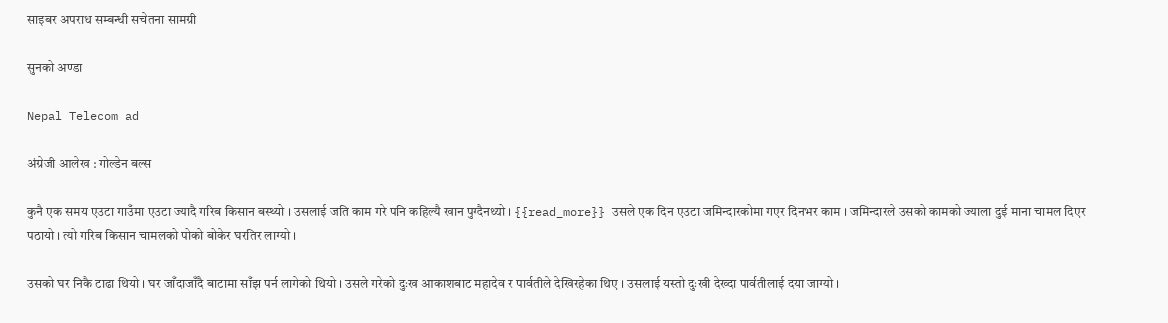साइबर अपराध सम्बन्धी सचेतना सामग्री

सुनको अण्डा

Nepal Telecom ad

अंग्रेजी आलेख : गोल्डेन बल्स

कुनै एक समय एउटा गाउँमा एउटा ज्यादै गरिब किसान बस्थ्यो । उसलाई जति काम गरे पनि कहिल्यै खान पुग्दैनथ्यो । {{read_more}} उसले एक दिन एउटा जमिन्दारकोमा गएर दिनभर काम । जमिन्दारले उसको कामको ज्याला दुई माना चामल दिएर पठायो । त्यो गरिब किसान चामलको पोको बोकेर घरतिर लाग्यो ।

उसको घर निकै टाढा थियो । घर जाँदाजाँदै बाटामा साँझ पर्न लागेको थियो । उसले गरेको दुःख आकाशबाट महादेव र पार्वतीले देखिरहेका थिए । उसलाई यस्तो दुःखी देख्दा पार्वतीलाई दया जाग्यो ।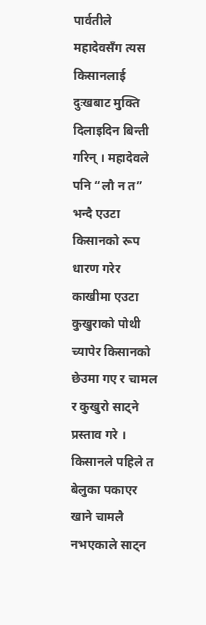पार्वतीले महादेवसँग त्यस किसानलाई दुःखबाट मुक्ति दिलाइदिन बिन्ती गरिन् । महादेवले पनि “लौ न त” भन्दै एउटा किसानको रूप धारण गरेर काखीमा एउटा कुखुराको पोथी च्यापेर किसानको छेउमा गए र चामल र कुखुरो साट्ने प्रस्ताव गरे । किसानले पहिले त बेलुका पकाएर खाने चामलै नभएकाले साट्न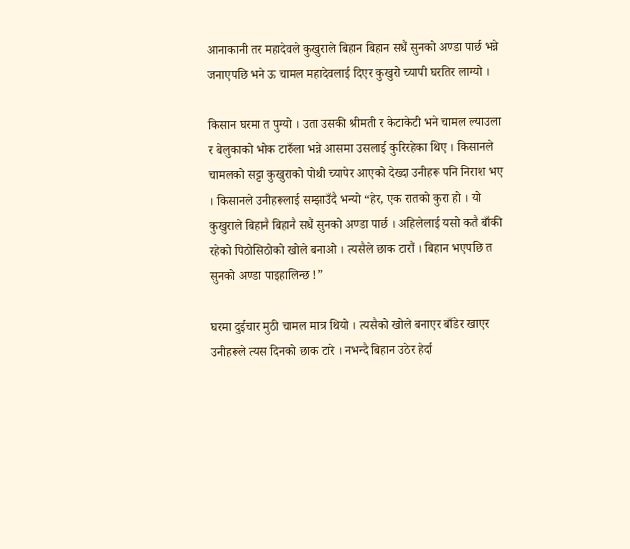आनाकानी तर महादेवले कुखुराले बिहान बिहान सधैं सुनको अण्डा पार्छ भन्ने जनाएपछि भने ऊ चामल महादेवलाई दिएर कुखुरो च्यापी घरतिर लाग्यो ।

किसान घरमा त पुग्यो । उता उसकी श्रीमती र केटाकेटी भने चामल ल्याउला र बेलुकाको भोक टारुँला भन्ने आसमा उसलाई कुरिरहेका थिए । किसानले चामलको सट्टा कुखुराको पोथी च्यापेर आएको देख्दा उनीहरू पनि निराश भए । किसानले उनीहरूलाई सम्झाउँदै भन्यो “हेर, एक रातको कुरा हो । यो कुखुराले बिहानै बिहानै सधैं सुनको अण्डा पार्छ । अहिलेलाई यसो कतै बाँकी रहेको पिठोसिठोको खोले बनाओ । त्यसैले छाक टारौं । बिहान भएपछि त सुनको अण्डा पाइहालिन्छ !”

घरमा दुईचार मुठी चामल मात्र थियो । त्यसैको खोले बनाएर बाँडेर खाएर उनीहरूले त्यस दिनको छाक टारे । नभन्दै बिहान उठेर हेर्दा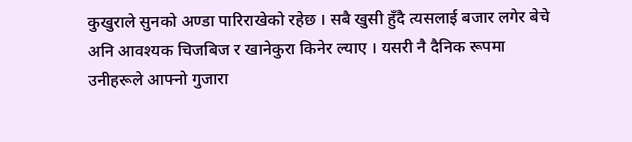कुखुराले सुनको अण्डा पारिराखेको रहेछ । सबै खुसी हुँदै त्यसलाई बजार लगेर बेचे अनि आवश्यक चिजबिज र खानेकुरा किनेर ल्याए । यसरी नै दैनिक रूपमा उनीहरूले आफ्नो गुजारा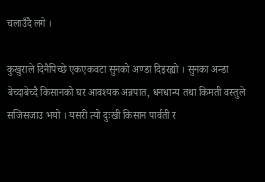चलाउँदै लगे ।

कुखुराले दिनैपिच्छे एकएकवटा सुनको अण्डा दिइरह्यो । सुनका अन्डा बेच्दाबेच्दै किसानको घर आवश्यक अन्नपात, धनधान्य तथा किमती वस्तुले सजिसजाउ भयो । यसरी त्यो दुःखी किसान पार्वती र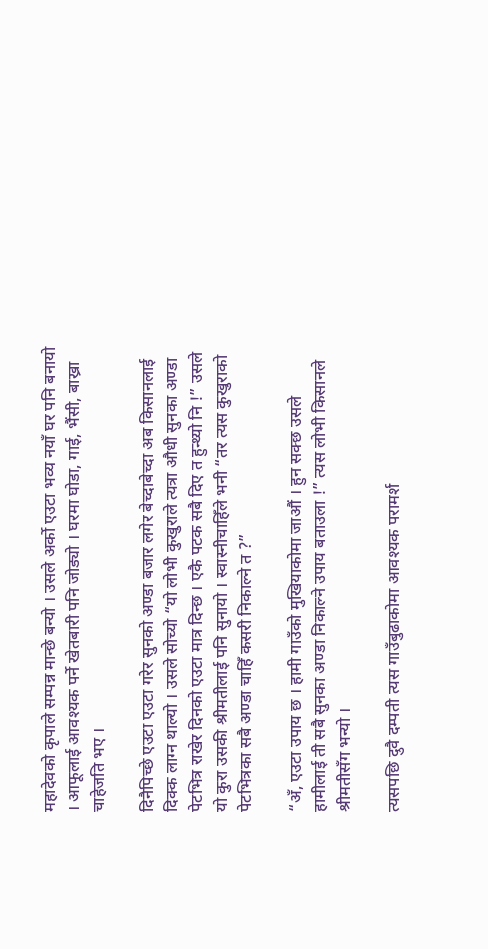महादेवको कृपाले सम्पन्न मान्छे बन्यो । उसले अर्को एउटा भव्य नयाँ घर पनि बनायो । आफूलाई आवश्यक पर्ने खेतबारी पनि जोड्यो । घरमा घोडा, गाई, भैंसी, बाख्रा चाहेजति भए ।

दिनैपिच्छे एउटा एउटा गरेर सुनको अण्डा बजार लगेर बेच्दाबेच्दा अब किसानलाई दिक्क लाग्न थाल्यो । उसले सोच्यो “यो लोभी कुखुराले त्यत्रा औधी सुनका अण्डा पेटभित्र राखेर दिनको एउटा मात्र दिन्छ । एकै पटक सबै दिए त हुन्थ्यो नि !” उसले यो कुरा उसकी श्रीमतीलाई पनि सुनायो । स्वास्नीचाहिँले भनी “तर त्यस कुखुराको पेटभित्रका सबै अण्डा चाहिँ कसरी निकाल्ने त ?”

“अँ, एउटा उपाय छ । हामी गाउँको मुखियाकोमा जाऔं । हुन सक्छ उसले हामीलाई ती सबै सुनका अण्डा निकाल्ने उपाय बताउला !” त्यस लोभी किसानले श्रीमतीसँग भन्यो ।

त्यसपछि दुवै दम्पती त्यस गाउँबुढाकोमा आवश्यक परामर्श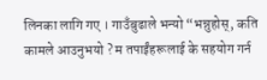लिनका लागि गए । गाउँबुढाले भन्यो “भन्नुहोस्, कति कामले आउनुभयो ? म तपाईंहरूलाई के सहयोग गर्न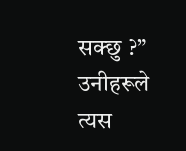सक्छु ?” उनीहरूले त्यस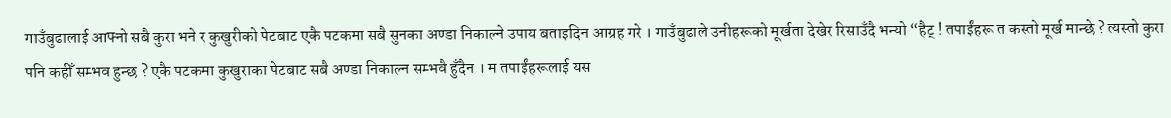गाउँबुढालाई आफ्नो सबै कुरा भने र कुखुरीको पेटबाट एकै पटकमा सबै सुनका अण्डा निकाल्ने उपाय बताइदिन आग्रह गरे । गाउँबुढाले उनीहरूको मूर्खता देखेर रिसाउँदै भन्यो “हैट् ! तपाईंहरू त कस्तो मूर्ख मान्छे ? त्यस्तो कुरा पनि कहीँ सम्भव हुन्छ ? एकै पटकमा कुखुराका पेटबाट सबै अण्डा निकाल्न सम्भवै हुँदैन । म तपाईंहरूलाई यस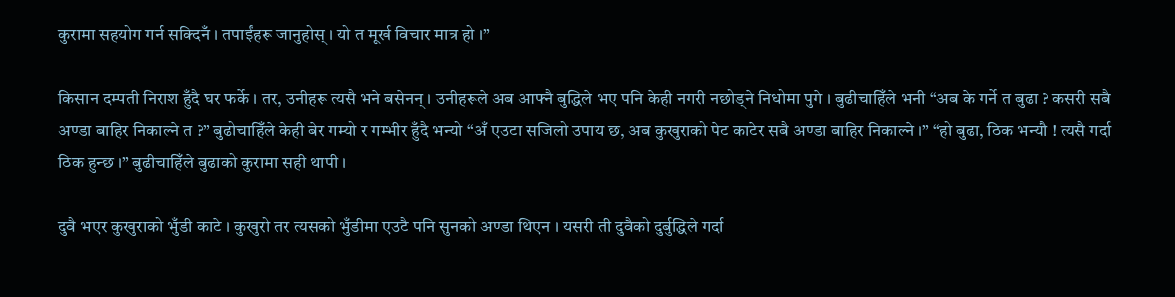कुरामा सहयोग गर्न सक्दिनँ । तपाईंहरू जानुहोस् । यो त मूर्ख विचार मात्र हो ।”

किसान दम्पती निराश हुँदै घर फर्के । तर, उनीहरू त्यसै भने बसेनन् । उनीहरूले अब आफ्नै बुद्धिले भए पनि केही नगरी नछोड्ने निधोमा पुगे । बुढीचाहिँले भनी “अब के गर्ने त बुढा ? कसरी सबै अण्डा बाहिर निकाल्ने त ?” बुढोचाहिँले केही बेर गम्यो र गम्भीर हुँदै भन्यो “अँ एउटा सजिलो उपाय छ, अब कुखुराको पेट काटेर सबै अण्डा बाहिर निकाल्ने ।” “हो बुढा, ठिक भन्यौ ! त्यसै गर्दा ठिक हुन्छ ।” बुढीचाहिँले बुढाको कुरामा सही थापी ।

दुवै भएर कुखुराको भुँडी काटे । कुखुरो तर त्यसको भुँडीमा एउटै पनि सुनको अण्डा थिएन । यसरी ती दुवैको दुर्बुद्धिले गर्दा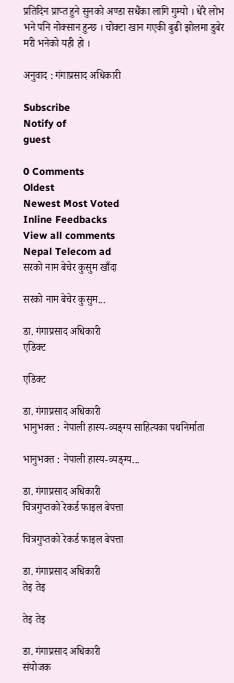प्रतिदिन प्राप्त हुने सुनको अण्डा सधैंका लागि गुम्यो । धेरै लोभ भने पनि नोक्सान हुन्छ । चोक्टा खान गएकी बुढी झोलमा डुबेर मरी भनेको यही हो ।

अनुवाद : गंगाप्रसाद अधिकारी

Subscribe
Notify of
guest

0 Comments
Oldest
Newest Most Voted
Inline Feedbacks
View all comments
Nepal Telecom ad
सरको नाम बेचेर कुसुम खाँदा

सरको नाम बेचेर कुसुम...

डा. गंगाप्रसाद अधिकारी
एडिक्ट

एडिक्ट

डा. गंगाप्रसाद अधिकारी
भानुभक्त : नेपाली हास्य-व्यङ्ग्य साहित्यका पथनिर्माता

भानुभक्त : नेपाली हास्य-व्यङ्ग्य...

डा. गंगाप्रसाद अधिकारी
चित्रगुप्तको रेकर्ड फाइल बेपत्ता

चित्रगुप्तको रेकर्ड फाइल बेपत्ता

डा. गंगाप्रसाद अधिकारी
तेइ तेइ

तेइ तेइ

डा. गंगाप्रसाद अधिकारी
संयोजक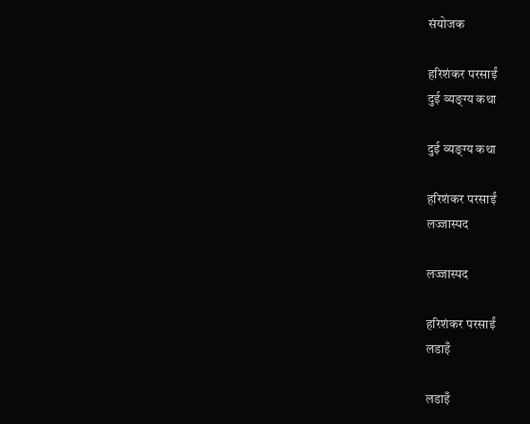संयोजक

हरिशंकर परसाईं
दुई व्यङ्ग्य कथा

दुई व्यङ्ग्य कथा

हरिशंकर परसाईं
लज्जास्पद

लज्जास्पद

हरिशंकर परसाईं
लडाइँ

लडाइँ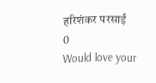हरिशंकर परसाईं
0
Would love your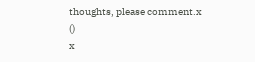thoughts, please comment.x
()
x